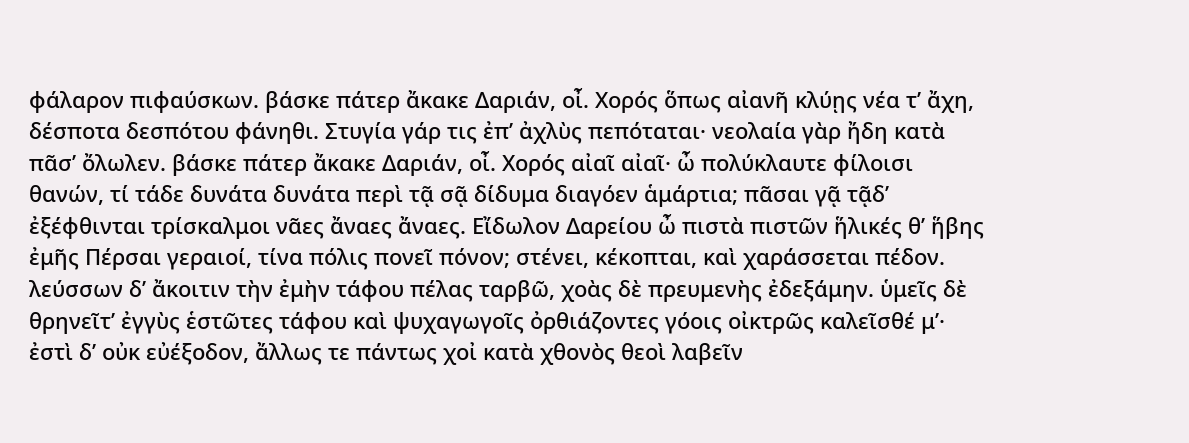φάλαρον πιφαύσκων. βάσκε πάτερ ἄκακε Δαριάν, οἶ. Χορός ὅπως αἰανῆ κλύῃς νέα τʼ ἄχη, δέσποτα δεσπότου φάνηθι. Στυγία γάρ τις ἐπʼ ἀχλὺς πεπόταται· νεολαία γὰρ ἤδη κατὰ πᾶσʼ ὄλωλεν. βάσκε πάτερ ἄκακε Δαριάν, οἶ. Χορός αἰαῖ αἰαῖ· ὦ πολύκλαυτε φίλοισι θανών, τί τάδε δυνάτα δυνάτα περὶ τᾷ σᾷ δίδυμα διαγόεν ἁμάρτια; πᾶσαι γᾷ τᾷδʼ ἐξέφθινται τρίσκαλμοι νᾶες ἄναες ἄναες. Εἴδωλον Δαρείου ὦ πιστὰ πιστῶν ἥλικές θʼ ἥβης ἐμῆς Πέρσαι γεραιοί, τίνα πόλις πονεῖ πόνον; στένει, κέκοπται, καὶ χαράσσεται πέδον. λεύσσων δʼ ἄκοιτιν τὴν ἐμὴν τάφου πέλας ταρβῶ, χοὰς δὲ πρευμενὴς ἐδεξάμην. ὑμεῖς δὲ θρηνεῖτʼ ἐγγὺς ἑστῶτες τάφου καὶ ψυχαγωγοῖς ὀρθιάζοντες γόοις οἰκτρῶς καλεῖσθέ μʼ· ἐστὶ δʼ οὐκ εὐέξοδον, ἄλλως τε πάντως χοἰ κατὰ χθονὸς θεοὶ λαβεῖν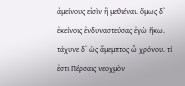ἀμείνους εἰσὶν ἢ μεθιέναι. ὅμως δʼ ἐκείνοις ἐνδυναστεύσας ἐγὼ ἥκω. τάχυνε δʼ ὡς ἄμεμπτος ὦ χρόνου. τί ἐστι Πέρσαις νεοχμὸν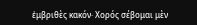ἐμβριθὲς κακόν· Χορός σέβομαι μὲν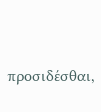προσιδέσθαι,